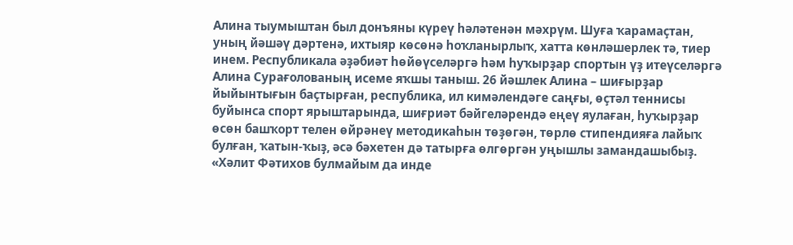Алина тыумыштан был донъяны күреү һәләтенән мәхрүм. Шуға ҡарамаҫтан, уның йәшәү дәртенә, ихтыяр көсөнә һоҡланырлыҡ, хатта көнләшерлек тә, тиер инем. Республикала әҙәбиәт һөйөүселәргә һәм һуҡырҙар спортын үҙ итеүселәргә Алина Сурағолованың исеме яҡшы таныш. 26 йәшлек Алина – шиғырҙар йыйынтығын баҫтырған, республика, ил кимәлендәге саңғы, өҫтәл теннисы буйынса спорт ярыштарында, шиғриәт бәйгеләрендә еңеү яулаған, һуҡырҙар өсөн башҡорт телен өйрәнеү методикаһын төҙөгән, төрлө стипендияға лайыҡ булған, ҡатын-ҡыҙ, әсә бәхетен дә татырға өлгөргән уңышлы замандашыбыҙ.
«Хәлит Фәтихов булмайым да инде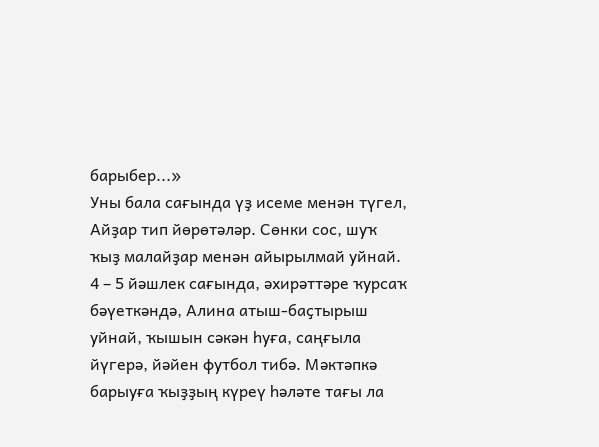барыбер...»
Уны бала сағында үҙ исеме менән түгел, Айҙар тип йөрөтәләр. Сөнки сос, шуҡ ҡыҙ малайҙар менән айырылмай уйнай. 4 – 5 йәшлек сағында, әхирәттәре ҡурсаҡ бәүеткәндә, Алина атыш-баҫтырыш уйнай, ҡышын сәкән һуға, саңғыла йүгерә, йәйен футбол тибә. Мәктәпкә барыуға ҡыҙҙың күреү һәләте тағы ла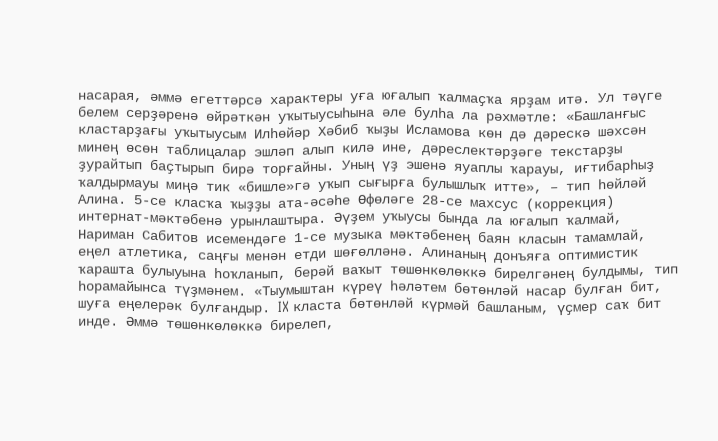насарая, әммә егеттәрсә характеры уға юғалып ҡалмаҫҡа ярҙам итә. Ул тәүге белем серҙәренә өйрәткән уҡытыусыһына әле булһа ла рәхмәтле: «Башланғыс кластарҙағы уҡытыусым Илһөйәр Хәбиб ҡыҙы Исламова көн дә дәрескә шәхсән минең өсөн таблицалар эшләп алып килә ине, дәреслектәрҙәге текстарҙы ҙурайтып баҫтырып бирә торғайны. Уның үҙ эшенә яуаплы ҡарауы, иғтибарһыҙ ҡалдырмауы миңә тик «бишле»гә уҡып сығырға булышлыҡ итте», – тип һөйләй Алина. 5-се класҡа ҡыҙҙы ата-әсәһе Өфөләге 28-се махсус (коррекция) интернат-мәктәбенә урынлаштыра. Әүҙем уҡыусы бында ла юғалып ҡалмай, Нариман Сабитов исемендәге 1-се музыка мәктәбенең баян класын тамамлай, еңел атлетика, саңғы менән етди шөғөлләнә. Алинаның донъяға оптимистик ҡарашта булыуына һоҡланып, берәй ваҡыт төшөнкөлөккә бирелгәнең булдымы, тип һорамайынса түҙмәнем. «Тыумыштан күреү һәләтем бөтөнләй насар булған бит, шуға еңелерәк булғандыр. IX класта бөтөнләй күрмәй башланым, үҫмер саҡ бит инде. Әммә төшөнкөлөккә бирелеп,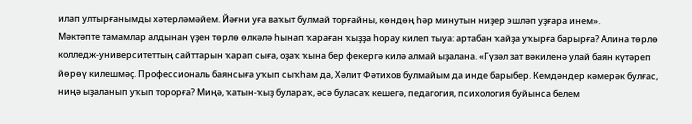илап ултырғанымды хәтерләмәйем. Йәғни уға ваҡыт булмай торғайны, көндөң һәр минутын ниҙер эшләп уҙғара инем».
Мәктәпте тамамлар алдынан үҙен төрлө өлкәлә һынап ҡараған ҡыҙҙа һорау килеп тыуа: артабан ҡайҙа уҡырға барырға? Алина төрлө колледж-университеттың сайттарын ҡарап сыға, оҙаҡ ҡына бер фекергә килә алмай ыҙалана. «Гүзәл зат вәкиленә улай баян күтәреп йөрөү килешмәҫ. Профессиональ баянсыға уҡып сыҡһам да, Хәлит Фәтихов булмайым да инде барыбер. Кемдәндер кәмерәк булғас, ниңә ыҙаланып уҡып торорға? Миңә, ҡатын-ҡыҙ булараҡ, әсә буласаҡ кешегә, педагогия, психология буйынса белем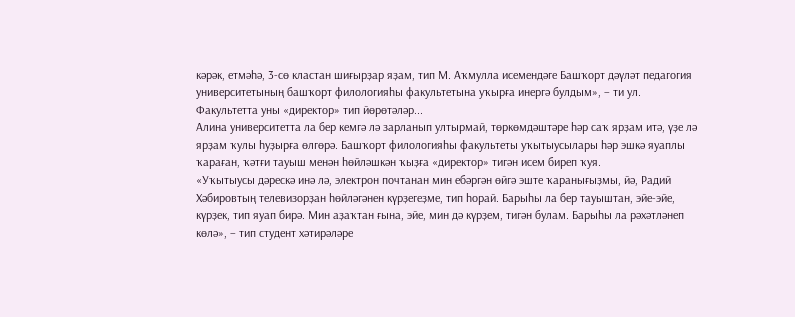кәрәк, етмәһә, 3-сө кластан шиғырҙар яҙам, тип М. Аҡмулла исемендәге Башҡорт дәүләт педагогия университетының башҡорт филологияһы факультетына уҡырға инергә булдым», – ти ул.
Факультетта уны «директор» тип йөрөтәләр...
Алина университетта ла бер кемгә лә зарланып ултырмай, төркөмдәштәре һәр саҡ ярҙам итә, үҙе лә ярҙам ҡулы һуҙырға өлгөрә. Башҡорт филологияһы факультеты уҡытыусылары һәр эшкә яуаплы ҡараған, ҡәтғи тауыш менән һөйләшкән ҡыҙға «директор» тигән исем биреп ҡуя.
«Уҡытыусы дәрескә инә лә, электрон почтанан мин ебәргән өйгә эште ҡаранығыҙмы, йә, Радий Хәбировтың телевизорҙан һөйләгәнен күрҙегеҙме, тип һорай. Барыһы ла бер тауыштан, эйе-эйе, күрҙек, тип яуап бирә. Мин аҙаҡтан ғына, эйе, мин дә күрҙем, тигән булам. Барыһы ла рәхәтләнеп көлә», – тип студент хәтирәләре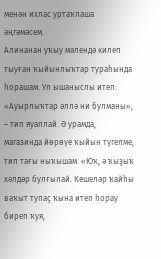менән ихлас уртаҡлаша әңгәмәсем.
Алинанан уҡыу мәлендә килеп тыуған ҡыйынлыҡтар тураһында һорашам. Ул ышаныслы итеп: «Ауырлыҡтар әллә ни булманы», – тип яуаплай. Ә урамда, магазинда йөрөүе ҡыйын түгелме, тип тағы ныҡышам. «Юҡ, ә ҡыҙыҡ хәлдәр булғылай. Кешеләр ҡайһы ваҡыт тупаҫ ҡына итеп һорау биреп ҡуя,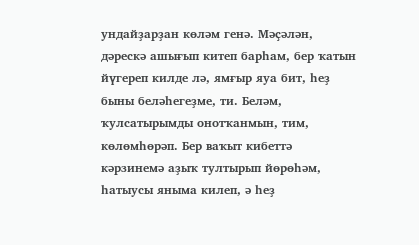ундайҙарҙан көләм генә. Мәҫәлән, дәрескә ашығып китеп барһам, бер ҡатын йүгереп килде лә, ямғыр яуа бит, һеҙ быны беләһегеҙме, ти. Беләм, ҡулсатырымды онотҡанмын, тим, көлөмһөрәп. Бер ваҡыт кибеттә кәрзинемә аҙыҡ тултырып йөрөһәм, һатыусы яныма килеп, ә һеҙ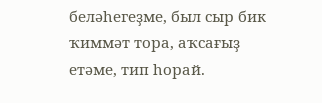беләһегеҙме, был сыр бик ҡиммәт тора, аҡсағыҙ етәме, тип һорай.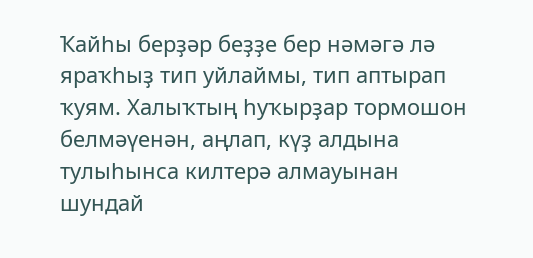Ҡайһы берҙәр беҙҙе бер нәмәгә лә яраҡһыҙ тип уйлаймы, тип аптырап ҡуям. Халыҡтың һуҡырҙар тормошон белмәүенән, аңлап, күҙ алдына тулыһынса килтерә алмауынан шундай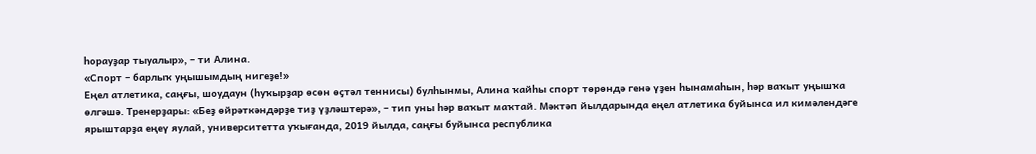һорауҙар тыуалыр», – ти Алина.
«Спорт – барлыҡ уңышымдың нигеҙе!»
Еңел атлетика, саңғы, шоудаун (һуҡырҙар өсөн өҫтәл теннисы) булһынмы, Алина ҡайһы спорт төрөндә генә үҙен һынамаһын, һәр ваҡыт уңышҡа өлгәшә. Тренерҙары: «Беҙ өйрәткәндәрҙе тиҙ үҙләштерә», – тип уны һәр ваҡыт маҡтай. Мәктәп йылдарында еңел атлетика буйынса ил кимәлендәге ярыштарҙа еңеү яулай, университетта уҡығанда, 2019 йылда, саңғы буйынса республика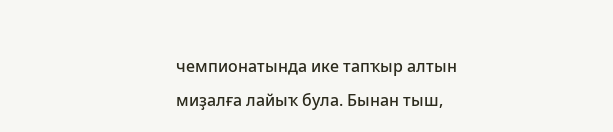чемпионатында ике тапҡыр алтын миҙалға лайыҡ була. Бынан тыш,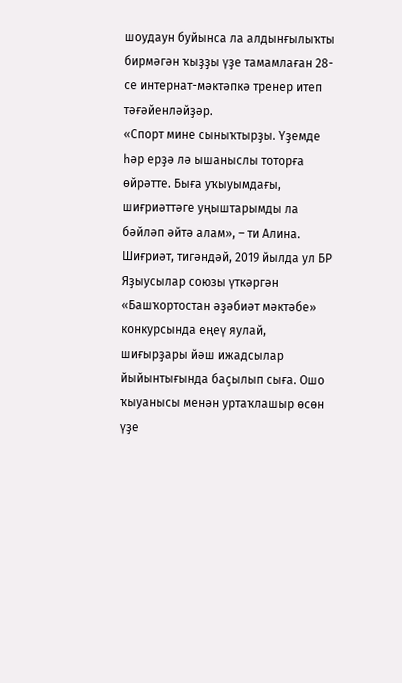шоудаун буйынса ла алдынғылыҡты бирмәгән ҡыҙҙы үҙе тамамлаған 28-се интернат-мәктәпкә тренер итеп тәғәйенләйҙәр.
«Спорт мине сыныҡтырҙы. Үҙемде һәр ерҙә лә ышаныслы тоторға өйрәтте. Быға уҡыуымдағы, шиғриәттәге уңыштарымды ла бәйләп әйтә алам», – ти Алина. Шиғриәт, тигәндәй, 2019 йылда ул БР Яҙыусылар союзы үткәргән «Башҡортостан әҙәбиәт мәктәбе» конкурсында еңеү яулай, шиғырҙары йәш ижадсылар йыйынтығында баҫылып сыға. Ошо ҡыуанысы менән уртаҡлашыр өсөн үҙе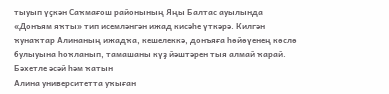тыуып үҫкән Саҡмағош районының Яңы Балтас ауылында «Донъям яҡты» тип исемләнгән ижад кисәһе үткәрә. Килгән ҡунаҡтар Алинаның ижадҡа, кешелеккә, донъяға һөйөүенең көслө булыуына һоҡланып, тамашаны күҙ йәштәрен тыя алмай ҡарай.
Бәхетле әсәй һәм ҡатын
Алина университетта уҡыған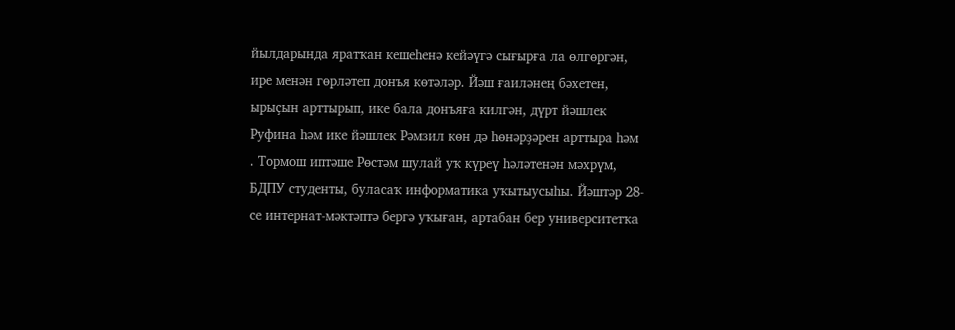йылдарында яратҡан кешеһенә кейәүгә сығырға ла өлгөргән, ире менән гөрләтеп донъя көтәләр. Йәш ғаиләнең бәхетен, ырыҫын арттырып, ике бала донъяға килгән, дүрт йәшлек Руфина һәм ике йәшлек Рәмзил көн дә һөнәрҙәрен арттыра һәм . Тормош иптәше Рөстәм шулай уҡ күреү һәләтенән мәхрүм, БДПУ студенты, буласаҡ информатика уҡытыусыһы. Йәштәр 28-се интернат-мәктәптә бергә уҡыған, артабан бер университетҡа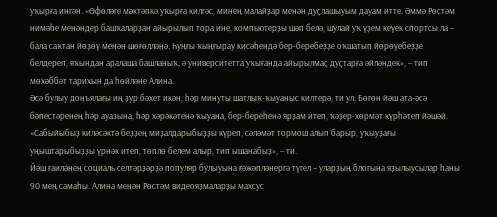уҡырға ингән. «Өфөләге мәктәпкә уҡырға килгәс, минең малайҙар менән дуҫлашыуым дауам итте. Әммә Рөстәм нимәһе менәндер башҡаларҙан айырылып тора ине, компьютерҙы шәп белә, шулай уҡ үҙем кеүек спортсы ла – бала саҡтан йөҙөү менән шөғөлләнә. Һуңғы ҡыңғырау кисәһендә бер-беребеҙҙе оҡшатып йөрөүебеҙҙе белдереп, яҡындан аралаша башланыҡ, ә университетта уҡығанда айырылмаҫ дуҫтарға әйләндек», – тип мөхәббәт тарихын да һөйләне Алина.
Әсә булыу донъялағы иң ҙур бәхет икән, һәр минуты шатлыҡ-ҡыуаныс килтерә, ти ул. Бөгөн йәш ата-әсә бәпестәренең һәр ауазына, һәр хәрәкәтенә ҡыуана, бер-береһенә ярҙам итеп, ҡәҙер-хөрмәт күрһәтеп йәшәй. «Сабыйыбыҙ киләсәктә беҙҙең миҙалдарыбыҙҙы күреп, сәләмәт тормош алып барыр, уҡыуҙағы уңыштарыбыҙҙы үрнәк итеп, төплө белем алыр, тип ышанабыҙ», – ти.
Йәш ғаиләнең социаль селтәрҙәрҙә популяр булыуына ғәжәпләнергә түгел – уларҙың блогына яҙылыусылар һаны 90 мең самаһы. Алина менән Рөстәм видеояҙмаларҙы махсус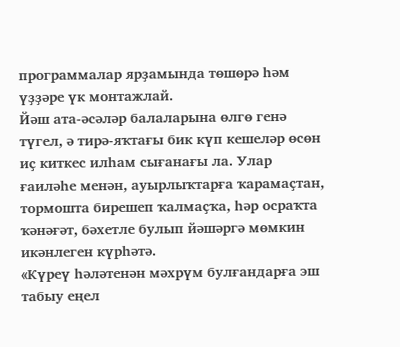программалар ярҙамында төшөрә һәм үҙҙәре үк монтажлай.
Йәш ата-әсәләр балаларына өлгө генә түгел, ә тирә-яҡтағы бик күп кешеләр өсөн иҫ киткес илһам сығанағы ла. Улар ғаиләһе менән, ауырлыҡтарға ҡарамаҫтан, тормошта бирешеп ҡалмаҫҡа, һәр осраҡта ҡәнәғәт, бәхетле булып йәшәргә мөмкин икәнлеген күрһәтә.
«Күреү һәләтенән мәхрүм булғандарға эш табыу еңел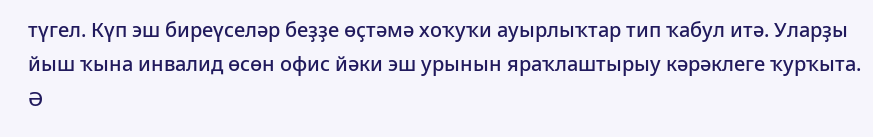түгел. Күп эш биреүселәр беҙҙе өҫтәмә хоҡуҡи ауырлыҡтар тип ҡабул итә. Уларҙы йыш ҡына инвалид өсөн офис йәки эш урынын яраҡлаштырыу кәрәклеге ҡурҡыта. Ә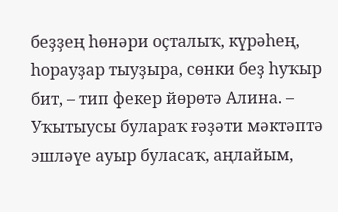беҙҙең һөнәри оҫталыҡ, күрәһең, һорауҙар тыуҙыра, сөнки беҙ һуҡыр бит, – тип фекер йөрөтә Алина. – Уҡытыусы булараҡ ғәҙәти мәктәптә эшләүе ауыр буласаҡ, аңлайым,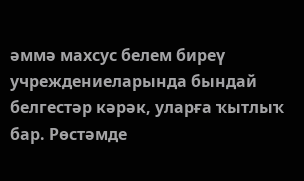әммә махсус белем биреү учреждениеларында бындай белгестәр кәрәк, уларға ҡытлыҡ бар. Рөстәмде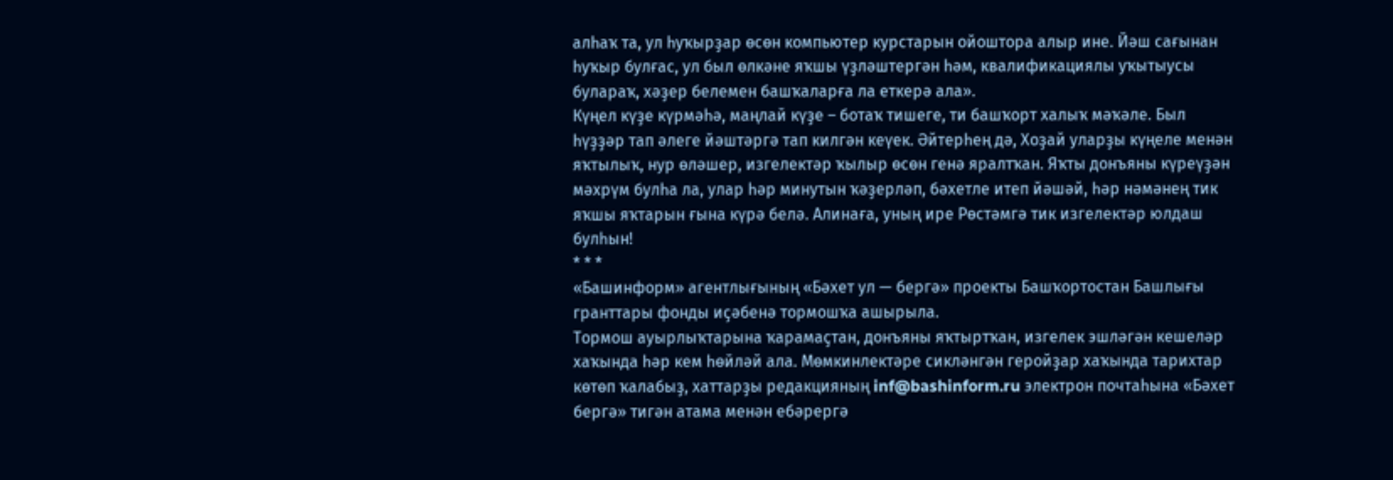алһаҡ та, ул һуҡырҙар өсөн компьютер курстарын ойоштора алыр ине. Йәш сағынан һуҡыр булғас, ул был өлкәне яҡшы үҙләштергән һәм, квалификациялы уҡытыусы булараҡ, хәҙер белемен башҡаларға ла еткерә ала».
Күңел күҙе күрмәһә, маңлай күҙе – ботаҡ тишеге, ти башҡорт халыҡ мәҡәле. Был һүҙҙәр тап әлеге йәштәргә тап килгән кеүек. Әйтерһең дә, Хоҙай уларҙы күңеле менән яҡтылыҡ, нур өләшер, изгелектәр ҡылыр өсөн генә яралтҡан. Яҡты донъяны күреүҙән мәхрүм булһа ла, улар һәр минутын ҡәҙерләп, бәхетле итеп йәшәй, һәр нәмәнең тик яҡшы яҡтарын ғына күрә белә. Алинаға, уның ире Рөстәмгә тик изгелектәр юлдаш булһын!
* * *
«Башинформ» агентлығының «Бәхет ул — бергә» проекты Башҡортостан Башлығы гранттары фонды иҫәбенә тормошҡа ашырыла.
Тормош ауырлыҡтарына ҡарамаҫтан, донъяны яҡтыртҡан, изгелек эшләгән кешеләр хаҡында һәр кем һөйләй ала. Мөмкинлектәре сикләнгән геройҙар хаҡында тарихтар көтөп ҡалабыҙ, хаттарҙы редакцияның inf@bashinform.ru электрон почтаһына «Бәхет бергә» тигән атама менән ебәрергә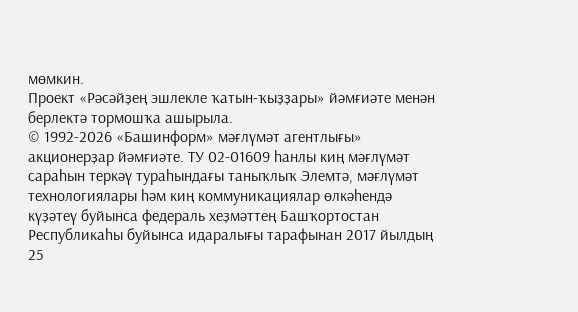мөмкин.
Проект «Рәсәйҙең эшлекле ҡатын-ҡыҙҙары» йәмғиәте менән берлектә тормошҡа ашырыла.
© 1992-2026 «Башинформ» мәғлүмәт агентлығы» акционерҙар йәмғиәте. ТУ 02-01609 һанлы киң мәғлүмәт сараһын теркәү тураһындағы таныҡлыҡ Элемтә, мәғлүмәт технологиялары һәм киң коммуникациялар өлкәһендә күҙәтеү буйынса федераль хеҙмәттең Башҡортостан Республикаһы буйынса идаралығы тарафынан 2017 йылдың 25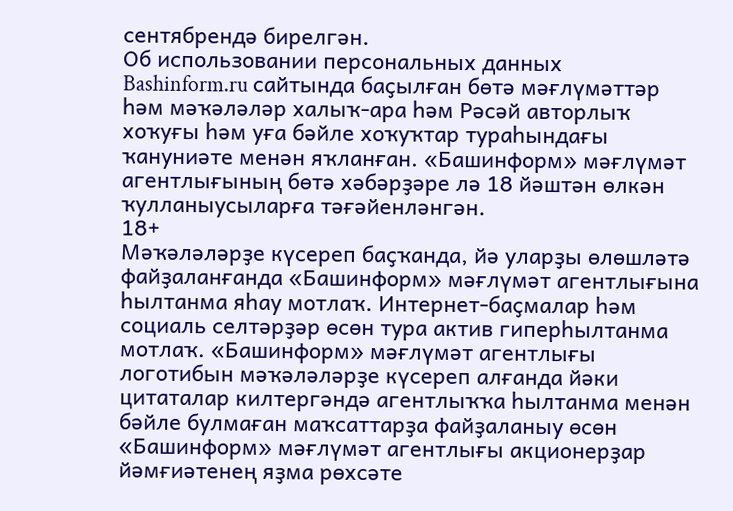сентябрендә бирелгән.
Об использовании персональных данных
Bashinform.ru сайтында баҫылған бөтә мәғлүмәттәр һәм мәҡәләләр халыҡ-ара һәм Рәсәй авторлыҡ хоҡуғы һәм уға бәйле хоҡуҡтар тураһындағы ҡануниәте менән яҡланған. «Башинформ» мәғлүмәт агентлығының бөтә хәбәрҙәре лә 18 йәштән өлкән ҡулланыусыларға тәғәйенләнгән.
18+
Мәҡәләләрҙе күсереп баҫҡанда, йә уларҙы өлөшләтә файҙаланғанда «Башинформ» мәғлүмәт агентлығына һылтанма яһау мотлаҡ. Интернет-баҫмалар һәм социаль селтәрҙәр өсөн тура актив гиперһылтанма мотлаҡ. «Башинформ» мәғлүмәт агентлығы логотибын мәҡәләләрҙе күсереп алғанда йәки цитаталар килтергәндә агентлыҡҡа һылтанма менән бәйле булмаған маҡсаттарҙа файҙаланыу өсөн «Башинформ» мәғлүмәт агентлығы акционерҙар йәмғиәтенең яҙма рөхсәте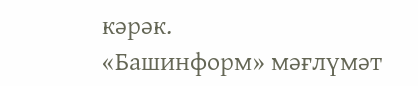кәрәк.
«Башинформ» мәғлүмәт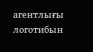агентлығы логотибын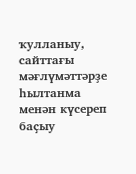ҡулланыу, сайттағы мәғлүмәттәрҙе һылтанма менән күсереп баҫыу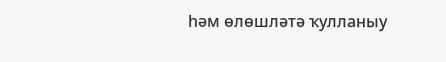һәм өлөшләтә ҡулланыу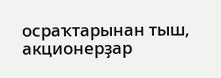осраҡтарынан тыш, акционерҙар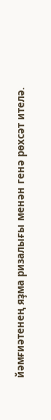йәмғиәтенең яҙма ризалығы менән генә рөхсәт ителә.